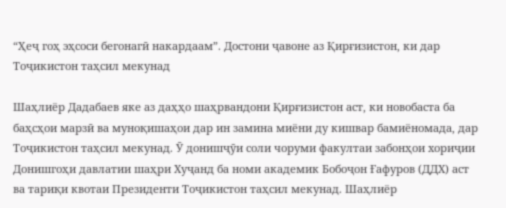“Ҳеҷ гоҳ эҳсоси бегонагӣ накардаам”. Достони ҷавоне аз Қирғизистон, ки дар Тоҷикистон таҳсил мекунад

Шаҳлиёр Дадабаев яке аз даҳҳо шаҳрвандони Қирғизистон аст, ки новобаста ба баҳсҳои марзӣ ва муноқишаҳои дар ин замина миёни ду кишвар бамиёномада, дар Тоҷикистон таҳсил мекунад. Ӯ донишҷӯи соли чоруми факултаи забонҳои хориҷии Донишгоҳи давлатии шаҳри Хуҷанд ба номи академик Бобоҷон Ғафуров (ДДХ) аст ва тариқи квотаи Президенти Тоҷикистон таҳсил мекунад. Шаҳлиёр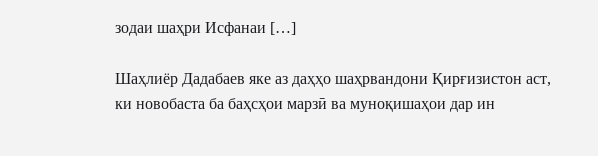зодаи шаҳри Исфанаи […]

Шаҳлиёр Дадабаев яке аз даҳҳо шаҳрвандони Қирғизистон аст, ки новобаста ба баҳсҳои марзӣ ва муноқишаҳои дар ин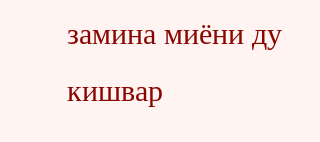замина миёни ду кишвар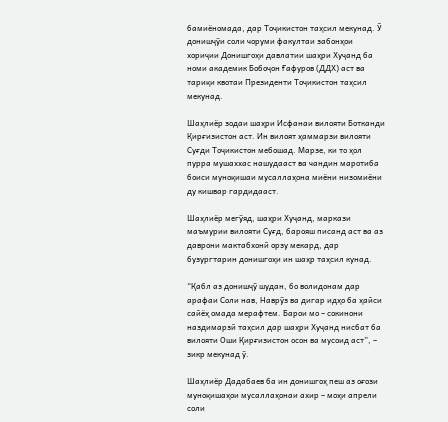бамиёномада, дар Тоҷикистон таҳсил мекунад. Ӯ донишҷӯи соли чоруми факултаи забонҳои хориҷии Донишгоҳи давлатии шаҳри Хуҷанд ба номи академик Бобоҷон Ғафуров (ДДХ) аст ва тариқи квотаи Президенти Тоҷикистон таҳсил мекунад.

Шаҳлиёр зодаи шаҳри Исфанаи вилояти Ботканди Қирғизистон аст. Ин вилоят ҳаммарзи вилояти Суғди Тоҷикистон мебошад. Марзе, ки то ҳол пурра мушаххас нашудааст ва чандин маротиба боиси муноқишаи мусаллаҳона миёни низомиёни ду кишвар гардидааст.

Шаҳлиёр мегӯяд, шаҳри Хуҷанд, маркази маъмурии вилояти Суғд, барояш писанд аст ва аз даврони мактабхонӣ орзу мекард, дар бузургтарин донишгоҳи ин шаҳр таҳсил кунад.

“Қабл аз донишҷӯ шудан, бо волидонам дар арафаи Соли нав, Наврӯз ва дигар идҳо ба ҳайси сайёҳ омада мерафтем. Барои мо – сокинони наздимарзӣ таҳсил дар шаҳри Хуҷанд нисбат ба вилояти Оши Қирғизистон осон ва мусоид аст”, – зикр мекунад ӯ.

Шаҳлиёр Дадабаев ба ин донишгоҳ пеш аз оғози муноқишаҳои мусаллаҳонаи ахир – моҳи апрели соли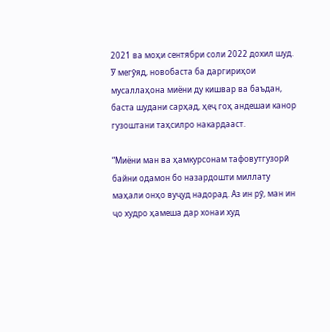2021 ва моҳи сентябри соли 2022 дохил шуд. Ӯ мегӯяд, новобаста ба даргириҳои мусаллаҳона миёни ду кишвар ва баъдан, баста шудани сарҳад, ҳеҷ гоҳ андешаи канор гузоштани таҳсилро накардааст.

“Миёни ман ва ҳамкурсонам тафовутгузорӣ байни одамон бо назардошти миллату маҳали онҳо вуҷуд надорад. Аз ин рӯ, ман ин ҷо худро ҳамеша дар хонаи худ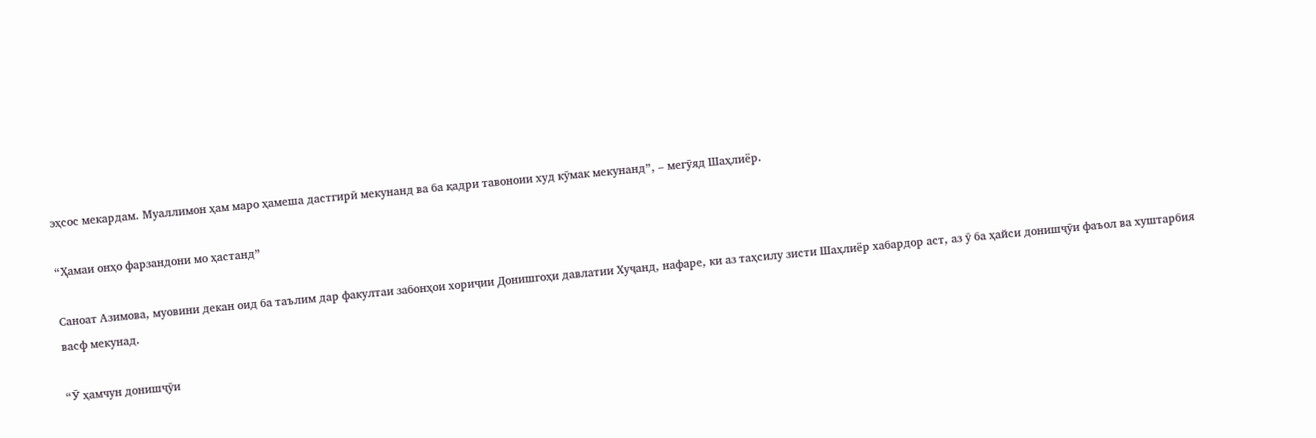эҳсос мекардам. Муаллимон ҳам маро ҳамеша дастгирӣ мекунанд ва ба қадри тавоноии худ кӯмак мекунанд”, – мегӯяд Шаҳлиёр.

“Ҳамаи онҳо фарзандони мо ҳастанд”

Саноат Азимова, муовини декан оид ба таълим дар факултаи забонҳои хориҷии Донишгоҳи давлатии Хуҷанд, нафаре, ки аз таҳсилу зисти Шаҳлиёр хабардор аст, аз ӯ ба ҳайси донишҷӯи фаъол ва хуштарбия васф мекунад.

“Ӯ ҳамчун донишҷӯи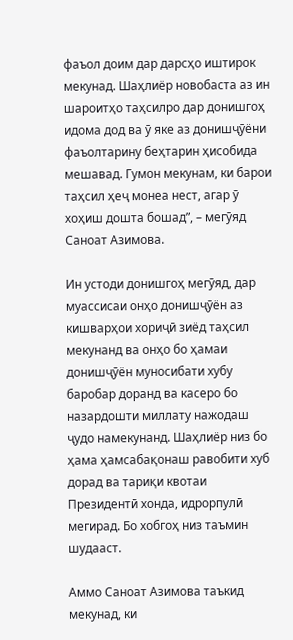фаъол доим дар дарсҳо иштирок мекунад. Шаҳлиёр новобаста аз ин шароитҳо таҳсилро дар донишгоҳ идома дод ва ӯ яке аз донишҷӯёни фаъолтарину беҳтарин ҳисобида мешавад. Гумон мекунам, ки барои таҳсил ҳеҷ монеа нест, агар ӯ хоҳиш дошта бошад”, – мегӯяд Саноат Азимова.

Ин устоди донишгоҳ мегӯяд, дар муассисаи онҳо донишҷӯён аз кишварҳои хориҷӣ зиёд таҳсил мекунанд ва онҳо бо ҳамаи донишҷӯён муносибати хубу баробар доранд ва касеро бо назардошти миллату нажодаш ҷудо намекунанд. Шаҳлиёр низ бо ҳама ҳамсабақонаш равобити хуб дорад ва тариқи квотаи Президентӣ хонда, идрорпулӣ мегирад. Бо хобгоҳ низ таъмин шудааст.

Аммо Саноат Азимова таъкид мекунад, ки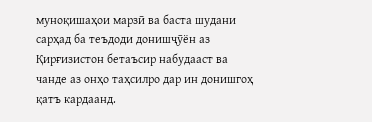муноқишаҳои марзӣ ва баста шудани сарҳад ба теъдоди донишҷӯён аз Қирғизистон бетаъсир набудааст ва чанде аз онҳо таҳсилро дар ин донишгоҳ қатъ кардаанд.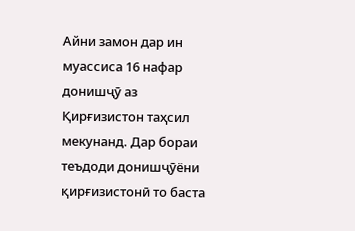Айни замон дар ин  муассиса 16 нафар донишҷӯ аз Қирғизистон таҳсил мекунанд. Дар бораи теъдоди донишҷӯёни қирғизистонӣ то баста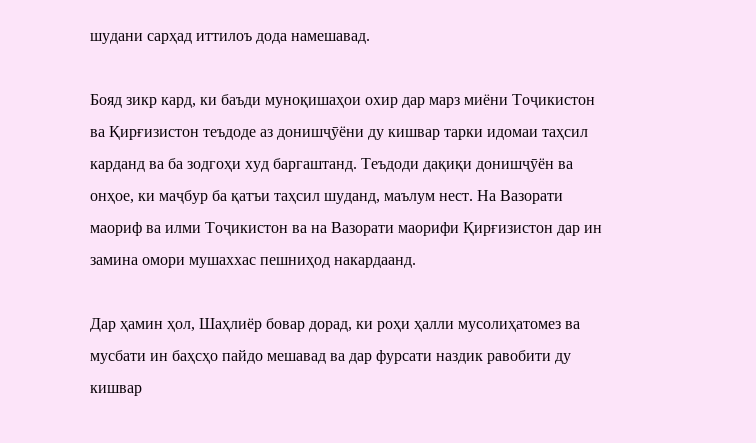шудани сарҳад иттилоъ дода намешавад.

Бояд зикр кард, ки баъди муноқишаҳои охир дар марз миёни Тоҷикистон ва Қирғизистон теъдоде аз донишҷӯёни ду кишвар тарки идомаи таҳсил карданд ва ба зодгоҳи худ баргаштанд. Теъдоди дақиқи донишҷӯён ва онҳое, ки маҷбур ба қатъи таҳсил шуданд, маълум нест. На Вазорати маориф ва илми Тоҷикистон ва на Вазорати маорифи Қирғизистон дар ин замина омори мушаххас пешниҳод накардаанд.

Дар ҳамин ҳол, Шаҳлиёр бовар дорад, ки роҳи ҳалли мусолиҳатомез ва мусбати ин баҳсҳо пайдо мешавад ва дар фурсати наздик равобити ду кишвар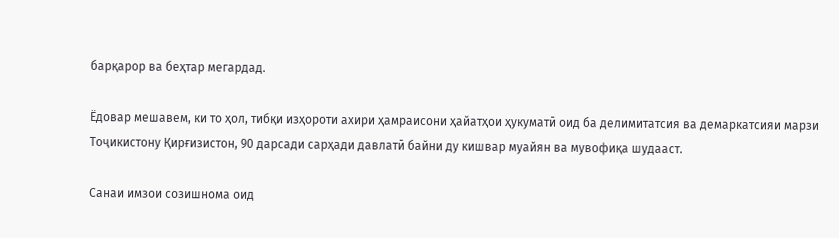барқарор ва беҳтар мегардад.

Ёдовар мешавем, ки то ҳол, тибқи изҳороти ахири ҳамраисони ҳайатҳои ҳукуматӣ оид ба делимитатсия ва демаркатсияи марзи Тоҷикистону Қирғизистон, 90 дарсади сарҳади давлатӣ байни ду кишвар муайян ва мувофиқа шудааст.

Санаи имзои созишнома оид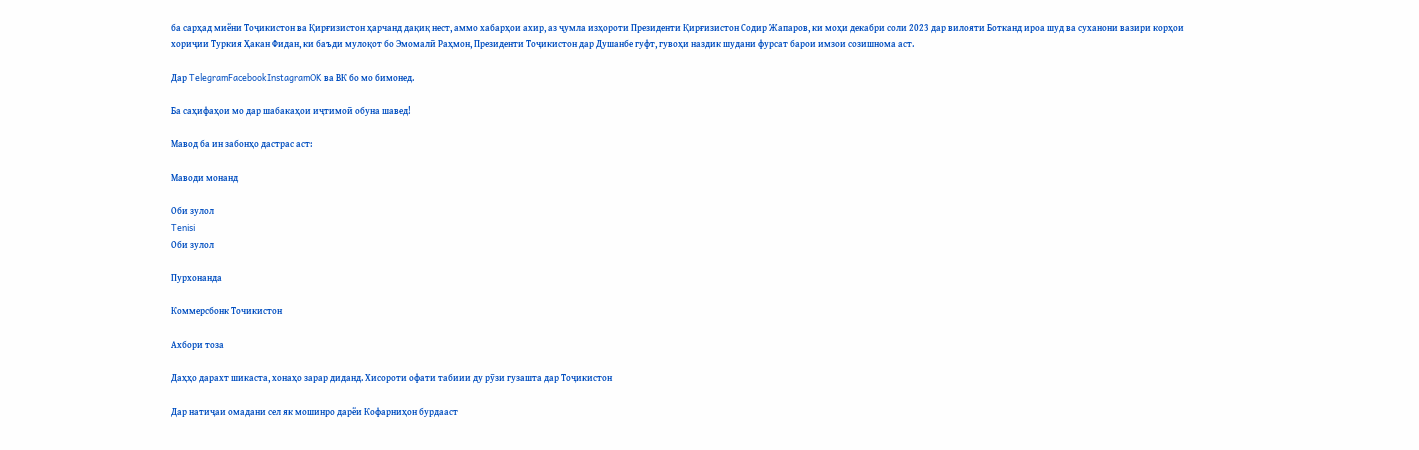ба сарҳад миёни Тоҷикистон ва Қирғизистон ҳарчанд дақиқ нест, аммо хабарҳои ахир, аз ҷумла изҳороти Президенти Қирғизистон Содир Жапаров, ки моҳи декабри соли 2023 дар вилояти Ботканд ироа шуд ва суханони вазири корҳои хориҷии Туркия Ҳакан Фидан, ки баъди мулоқот бо Эмомалӣ Раҳмон, Президенти Тоҷикистон дар Душанбе гуфт, гувоҳи наздик шудани фурсат барои имзои созишнома аст.

Дар TelegramFacebookInstagramOK ва ВК бо мо бимонед.

Ба саҳифаҳои мо дар шабакаҳои иҷтимоӣ обуна шавед!

Мавод ба ин забонҳо дастрас аст:

Маводи монанд

Оби зулол
Tenisi
Оби зулол

Пурхонанда

Коммерсбонк Точикистон

Ахбори тоза

Даҳҳо дарахт шикаста, хонаҳо зарар диданд. Хисороти офати табиии ду рӯзи гузашта дар Тоҷикистон

Дар натиҷаи омадани сел як мошинро дарёи Кофарниҳон бурдааст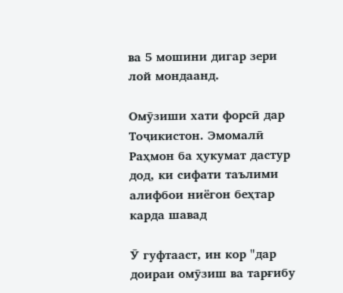ва 5 мошини дигар зери лой мондаанд.

Омӯзиши хати форсӣ дар Тоҷикистон. Эмомалӣ Раҳмон ба ҳукумат дастур дод, ки сифати таълими алифбои ниёгон беҳтар карда шавад

Ӯ гуфтааст, ин кор "дар доираи омӯзиш ва тарғибу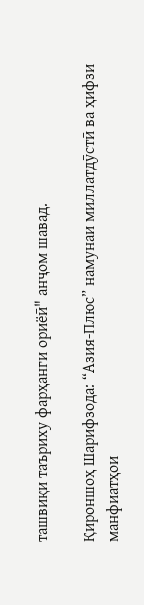ташвиқи таъриху фарҳанги ориёӣ" анҷом шавад.

Қироншоҳ Шарифзода: “Азия-Плюс” намунаи миллатдӯстӣ ва ҳифзи манфиатҳои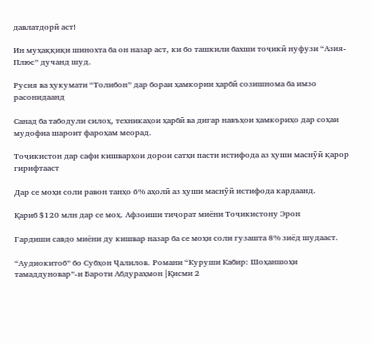давлатдорӣ аст!

Ин муҳаққиқи шинохта ба он назар аст, ки бо ташкили бахши тоҷикӣ нуфузи “Азия-Плюс” дучанд шуд.

Русия ва ҳукумати “Толибон” дар бораи ҳамкории ҳарбӣ созишнома ба имзо расонидаанд

Санад ба табодули силоҳ, техникаҳои ҳарбӣ ва дигар навъҳои ҳамкориҳо дар соҳаи мудофиа шароит фароҳам меорад.

Тоҷикистон дар сафи кишварҳои дорои сатҳи пасти истифода аз ҳуши маснӯӣ қарор гирифтааст

Дар се моҳи соли равон танҳо 6% аҳолӣ аз ҳуши маснӯӣ истифода кардаанд.

Қариб $120 млн дар се моҳ. Афзоиши тиҷорат миёни Тоҷикистону Эрон

Гардиши савдо миёни ду кишвар назар ба се моҳи соли гузашта 8% зиёд шудааст.

“Аудиокитоб” бо Субҳон Ҷалилов. Романи “Куруши Кабир: Шоҳаншоҳи тамаддуновар”-и Бароти Абдураҳмон |Қисми 2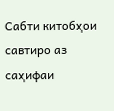Cабти китобҳои савтиро аз саҳифаи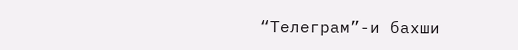“Телеграм”-и бахши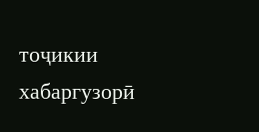тоҷикии хабаргузорӣ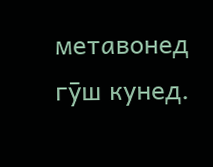метавонед гӯш кунед.